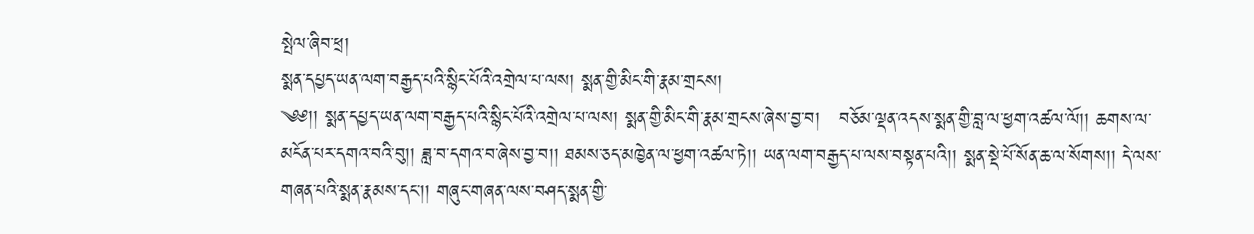སྤེལ་ཞིབ་ཕྲ།
སྨན་དཔྱད་ཡན་ལག་བརྒྱད་པའི་སྙིང་པོའི་འགྲེལ་པ་ལས། སྨན་གྱི་མིང་གི་རྣམ་གྲངས།
༄༅།། སྨན་དཔྱད་ཡན་ལག་བརྒྱད་པའི་སྙིང་པོའི་འགྲེལ་པ་ལས། སྨན་གྱི་མིང་གི་རྣམ་གྲངས་ཞེས་བྱ་བ།   བཅོམ་ལྡན་འདས་སྨན་གྱི་བླ་ལ་ཕྱག་འཚལ་ལོ།། ཆགས་ལ་མངོན་པར་དགའ་བའི་བུ།། ཟླ་བ་དགའ་བ་ཞེས་བྱ་བ།། ཐམས་ཅད་མཁྱེན་ལ་ཕྱག་འཚལ་ཏེ།། ཡན་ལག་བརྒྱད་པ་ལས་བསྟན་པའི།། སྨན་སྡེ་པོ་སོན་ཆ་ལ་སོགས།། དེ་ལས་གཞན་པའི་སྨན་རྣམས་དང་།། གཞུང་གཞན་ལས་བཤད་སྨན་གྱི་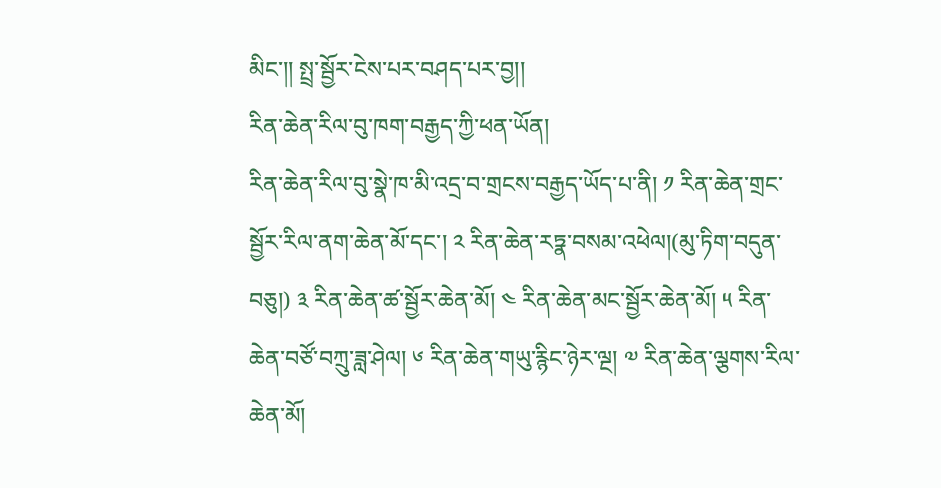མིང་།། སྤྲ་སྦྱོར་ངེས་པར་བཤད་པར་བྱ།།
རིན་ཆེན་རིལ་བུ་ཁག་བརྒྱད་ཀྱི་ཕན་ཡོན།
རིན་ཆེན་རིལ་བུ་སྣེ་ཁ་མི་འདྲ་བ་གྲངས་བརྒྱད་ཡོད་པ་ནི། ༡ རིན་ཆེན་གྲང་སྦྱོར་རིལ་ནག་ཆེན་མོ་དང་། ༢ རིན་ཆེན་རཏྣ་བསམ་འཕེལ།(མུ་ཏིག་བདུན་བཅུ།) ༣ རིན་ཆེན་ཚ་སྦྱོར་ཆེན་མོ། ༤ རིན་ཆེན་མང་སྦྱོར་ཆེན་མོ། ༥ རིན་ཆེན་བཙོ་བཀྲུ་ཟླ་ཤེལ། ༦ རིན་ཆེན་གཡུ་རྙིང་ཉེར་ལྔ། ༧ རིན་ཆེན་ལྕགས་རིལ་ཆེན་མོ།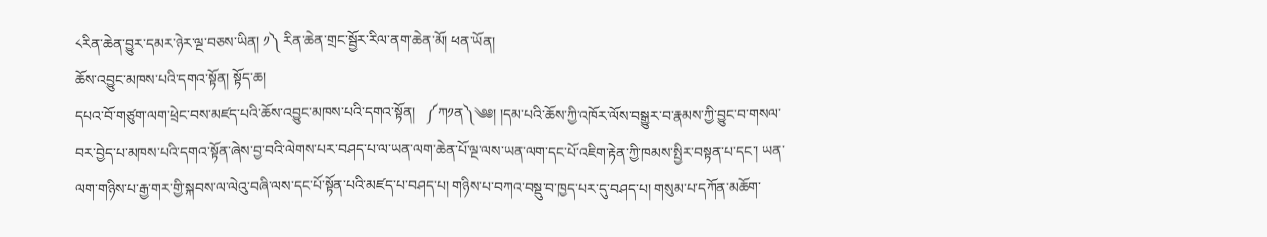༨རིན་ཆེན་བྱུར་དམར་ཉེར་ལྔ་བཅས་ཡིན། ༡༽ རིན་ཆེན་གྲང་སྦྱོར་རིལ་ནག་ཆེན་མོ། ཕན་ཡོན།
ཆོས་འབྱུང་མཁས་པའི་དགའ་སྟོན། སྟོད་ཆ།
དཔའ་བོ་གཙུག་ལག་ཕྲེང་བས་མཛད་པའི་ཆོས་འབྱུང་མཁས་པའི་དགའ་སྟོན།   ༼ཀ༡ན༽༄༅། །དམ་པའི་ཆོས་ཀྱི་འཁོར་ལོས་བསྒྱུར་བ་རྣམས་ཀྱི་བྱུང་བ་གསལ་བར་བྱེད་པ་མཁས་པའི་དགའ་སྟོན་ཞེས་བྱ་བའི་ལེགས་པར་བཤད་པ་ལ་ཡན་ལག་ཆེན་པོ་ལྔ་ལས་ཡན་ལག་དང་པོ་འཇིག་རྟེན་ཀྱི་ཁམས་སྤྱིར་བསྟན་པ་དང་། ཡན་ལག་གཉིས་པ་རྒྱ་གར་གྱི་སྐབས་ལ་ལེའུ་བཞི་ལས་དང་པོ་སྟོན་པའི་མཛད་པ་བཤད་པ། གཉིས་པ་བཀའ་བསྡུ་བ་ཁྱད་པར་དུ་བཤད་པ། གསུམ་པ་དཀོན་མཆོག་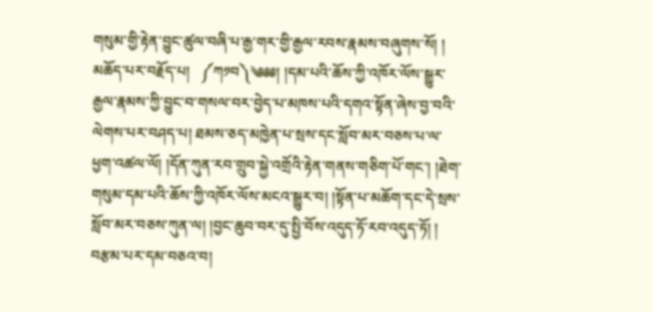གསུམ་གྱི་རྟེན་བྱུང་ཚུལ་བཞི་པ་རྒྱ་གར་གྱི་རྒྱལ་རབས་རྣམས་བཞུགས་སོ། །   མཆོད་པར་བརྗོད་པ།   ༼ཀ༡བ༽༄༅༅། །དམ་པའི་ཆོས་ཀྱི་འཁོར་ལོས་སྒྱུར་རྒྱལ་རྣམས་ཀྱི་བྱུང་བ་གསལ་བར་བྱེད་པ་མཁས་པའི་དགའ་སྟོན་ཞེས་བྱ་བའི་ལེགས་པར་བཤད་པ། ཐམས་ཅད་མཁྱེན་པ་སྲས་དང་སློབ་མར་བཅས་པ་ལ་ཕྱག་འཚལ་ལོ། །དོན་ཀུན་རབ་གྲུབ་སྐྱེ་འགྲོའི་རྟེན་གནས་གཅིག་པོ་གང་། །ཐེག་གསུམ་དམ་པའི་ཆོས་ཀྱི་འཁོར་ལོས་མངའ་སྒྱུར་བ། །སྟོན་པ་མཆོག་དང་དེ་སྲས་སློབ་མར་བཅས་ཀུན་ལ། །བྱང་ཆུབ་བར་དུ་སྤྱི་བོས་འདུད་ཏོ་རབ་འདུད་ཏོ། ། བརྩམ་པར་དམ་བཅའ་བ།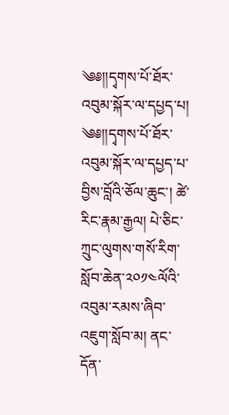༄༅།།དྭགས་པོ་ཐོར་འབུམ་སྐོར་ལ་དཔྱད་པ།
༄༅།།དྭགས་པོ་ཐོར་འབུམ་སྐོར་ལ་དཔྱད་པ་བྱིས་བློའི་ཅོལ་ཆུང་། ཚེ་རིང་རྣམ་རྒྱལ། པེ་ཅིང་ཀྲུང་ལུགས་གསོ་རིག་སློབ་ཆེན་༢༠༡༤ལོའི་འབུམ་རམས་ཞིབ་འཇུག་སློབ་མ། ནང་དོན་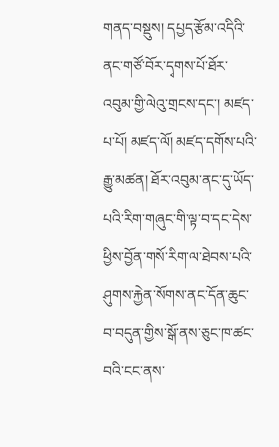གནད་བསྡུས། དཔྱད་རྩོམ་འདིའི་ནང་གཙོ་བོར་དྭགས་པོ་ཐོར་འབུམ་གྱི་ལེའུ་གྲངས་དང་། མཛད་པ་པོ། མཛད་ལོ། མཛད་དགོས་པའི་རྒྱུ་མཚན། ཐོར་འབུམ་ནང་དུ་ཡོད་པའི་རིག་གཞུང་གི་ལྟ་བ་དང་དེས་ཕྱིས་བྱོན་གསོ་རིག་ལ་ཐེབས་པའི་ཤུགས་རྐྱེན་སོགས་ནང་དོན་ཆུང་བ་བདུན་གྱིས་སྒོ་ནས་ཅུང་ཁ་ཚང་བའི་ངང་ནས་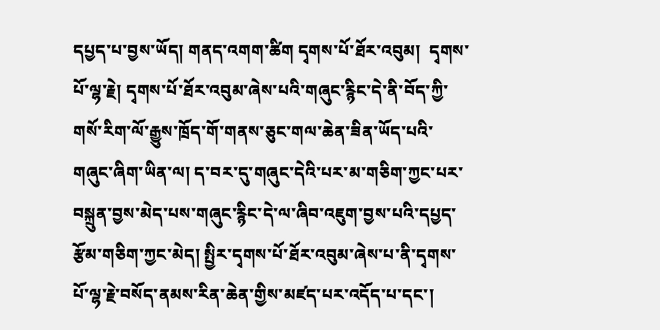དཔྱད་པ་བྱས་ཡོད། གནད་འགག་ཚིག དྭགས་པོ་ཐོར་འབུམ།  དྭགས་པོ་ལྷ་རྗེ། དྭགས་པོ་ཐོར་འབུམ་ཞེས་པའི་གཞུང་རྙིང་དེ་ནི་བོད་ཀྱི་གསོ་རིག་ལོ་རྒྱུས་ཁྲོད་གོ་གནས་ཅུང་གལ་ཆེན་ཟིན་ཡོད་པའི་གཞུང་ཞིག་ཡིན་ལ། ད་བར་དུ་གཞུང་དེའི་པར་མ་གཅིག་ཀྱང་པར་བསྐྲུན་བྱས་མེད་པས་གཞུང་རྙིང་དེ་ལ་ཞིབ་འཇུག་བྱས་པའི་དཔྱད་རྩོམ་གཅིག་ཀྱང་མེད། སྤྱིར་དྭགས་པོ་ཐོར་འབུམ་ཞེས་པ་ནི་དྭགས་པོ་ལྷ་རྗེ་བསོད་ནམས་རིན་ཆེན་གྱིས་མཛད་པར་འདོད་པ་དང་།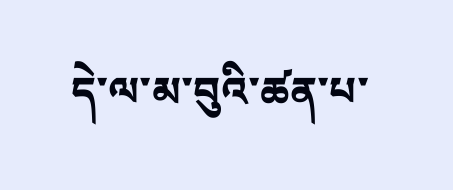དེ་ལ་མ་བུའི་ཚན་པ་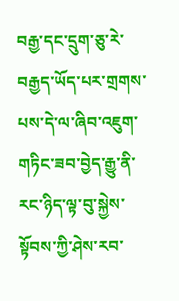བརྒྱ་དང་དྲུག་ཅུ་རེ་བརྒྱད་ཡོད་པར་གྲགས་པས་དེ་ལ་ཞིབ་འཇུག་གཏིང་ཟབ་བྱེད་རྒྱུ་ནི་རང་ཉིད་ལྟ་བུ་སྐྱེས་སྟོབས་ཀྱི་ཤེས་རབ་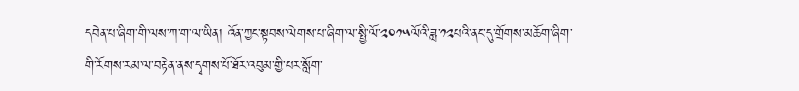དབེན་པ་ཞིག་གི་ལས་ཀ་ག་ལ་ཡིན། འོན་ཀྱང་སྟབས་ལེགས་པ་ཞིག་ལ་སྤྱི་ལོ་༢༠༡༥ལོའི་ཟླ་༡༢པའི་ནང་དུ་གྲོགས་མཆོག་ཞིག་གི་རོགས་རམ་ལ་བརྟེན་ནས་དྭགས་པོ་ཐོར་འབུམ་གྱི་པར་སློག་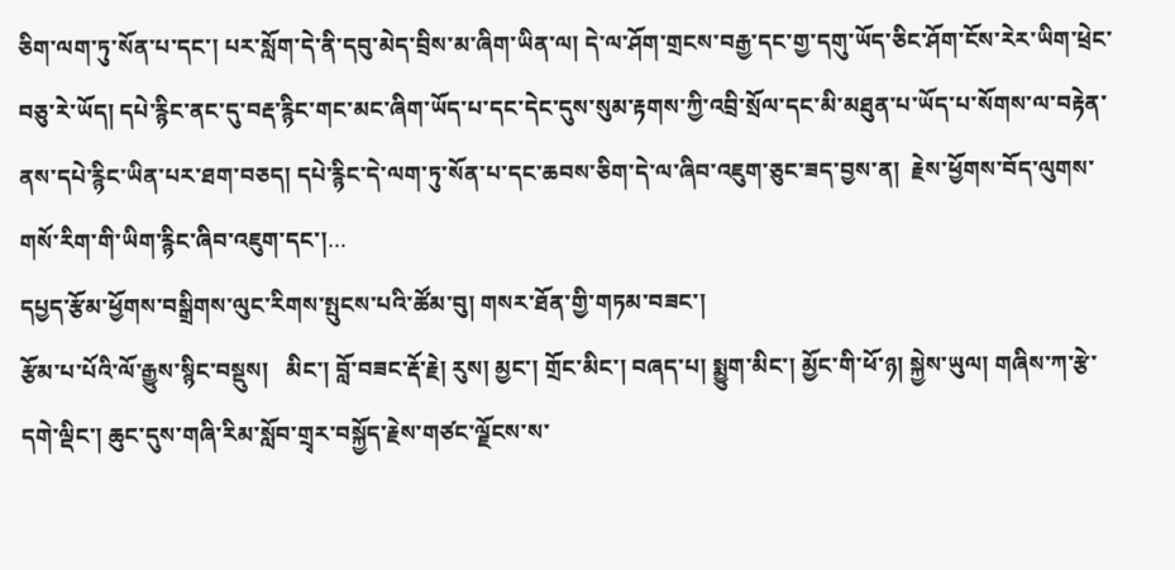ཅིག་ལག་ཏུ་སོན་པ་དང་། པར་སློག་དེ་ནི་དབུ་མེད་བྲིས་མ་ཞིག་ཡིན་ལ། དེ་ལ་ཤོག་གྲངས་བརྒྱ་དང་གྱ་དགུ་ཡོད་ཅིང་ཤོག་ངོས་རེར་ཡིག་ཕྲེང་བཅུ་རེ་ཡོད། དཔེ་རྙིང་ནང་དུ་བརྡ་རྙིང་གང་མང་ཞིག་ཡོད་པ་དང་དེང་དུས་སུམ་རྟགས་ཀྱི་འབྲི་སྲོལ་དང་མི་མཐུན་པ་ཡོད་པ་སོགས་ལ་བརྟེན་ནས་དཔེ་རྙིང་ཡིན་པར་ཐག་བཅད། དཔེ་རྙིང་དེ་ལག་ཏུ་སོན་པ་དང་ཆབས་ཅིག་དེ་ལ་ཞིབ་འཇུག་ཅུང་ཟད་བྱས་ན།  རྗེས་ཕྱོགས་བོད་ལུགས་གསོ་རིག་གི་ཡིག་རྙིང་ཞིབ་འཇུག་དང་།…
དཔྱད་རྩོམ་ཕྱོགས་བསྒྲིགས་ལུང་རིགས་སྤུངས་པའི་ཚོམ་བུ། གསར་ཐོན་གྱི་གཏམ་བཟང་།
རྩོམ་པ་པོའི་ལོ་རྒྱུས་སྙིང་བསྡུས།   མིང་། བློ་བཟང་རྡོ་རྗེ། རུས། མྱང་། གྲོང་མིང་། བཞད་པ། སྨྱུག་མིང་། མྱོང་གི་ཕོ་ཉ། སྐྱེས་ཡུལ། གཞིས་ཀ་རྩེ་དགེ་ལྡིང་། ཆུང་དུས་གཞི་རིམ་སློབ་གྲྭར་བསྐྱོད་རྗེས་གཙང་ལྗོངས་ས་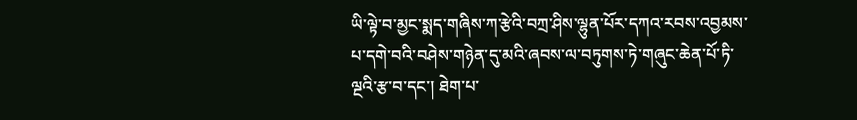ཡི་ལྟེ་བ་མྱང་སྨད་གཞིས་ཀ་རྩེའི་བཀྲ་ཤིས་ལྷུན་པོར་དཀའ་རབས་འབྱམས་པ་དགེ་བའི་བཤེས་གཉེན་དུ་མའི་ཞབས་ལ་བཏུགས་ཏེ་གཞུང་ཆེན་པོ་ཏི་ལྔའི་རྩ་བ་དང་། ཐེག་པ་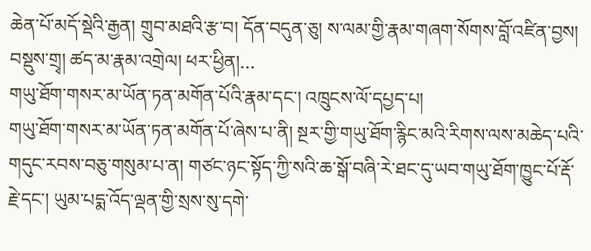ཆེན་པོ་མདོ་སྡེའི་རྒྱན། གྲུབ་མཐའི་རྩ་བ། དོན་བདུན་ཅུ། ས་ལམ་གྱི་རྣམ་གཞག་སོགས་བློ་འཛིན་བྱས། བསྡུས་གྲྭ། ཚད་མ་རྣམ་འགྲེལ། ཕར་ཕྱིན།…
གཡུ་ཐོག་གསར་མ་ཡོན་ཏན་མགོན་པོའི་རྣམ་དང་། འཁྲུངས་ལོ་དཔྱད་པ།
གཡུ་ཐོག་གསར་མ་ཡོན་ཏན་མགོན་པོ་ཞེས་པ་ནི། སྔར་གྱི་གཡུ་ཐོག་རྙིང་མའི་རིགས་ལས་མཆེད་པའི་གདུང་རབས་བཅུ་གསུམ་པ་ན། གཙང་ཉང་སྟོད་ཀྱི་སའི་ཆ་སྒོ་བཞི་རེ་ཐང་དུ་ཡབ་གཡུ་ཐོག་ཁྱུང་པོ་རྡོ་རྗེ་དང་། ཡུམ་པདྨ་འོད་ལྡན་གྱི་སྲས་སུ་དགེ་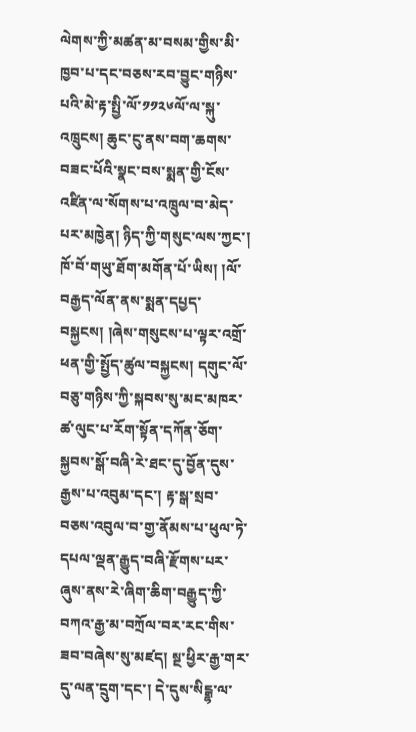ལེགས་ཀྱི་མཚན་མ་བསམ་གྱིས་མི་ཁྱབ་པ་དང་བཅས་རབ་བྱུང་གཉིས་པའི་མེ་རྟ་སྤྱི་ལོ་༡༡༢༦ལོ་ལ་སྐུ་འཁྲུངས། ཆུང་ངུ་ནས་བག་ཆགས་བཟང་པོའི་སྣང་བས་སྨན་གྱི་ངོས་འཛིན་ལ་སོགས་པ་འཁྲུལ་བ་མེད་པར་མཁྱེན། ཉིད་ཀྱི་གསུང་ལས་ཀྱང་། ཁོ་བོ་གཡུ་ཐོག་མགོན་པོ་ཡིས། །ལོ་བརྒྱད་ལོན་ནས་སྨན་དཔྱད་བསྐྱངས། །ཞེས་གསུངས་པ་ལྟར་འགྲོ་ཕན་གྱི་སྤྱོད་ཚུལ་བསྐྱངས། དགུང་ལོ་བཅུ་གཉིས་ཀྱི་སྐབས་སུ་མང་མཁར་ཚ་ལུང་པ་རོག་སྟོན་དཀོན་ཅོག་སྐྱབས་སྒོ་བཞི་རེ་ཐང་དུ་བྱོན་དུས་རྒྱས་པ་འབུམ་དང་། རྟ་སྒ་སྲབ་བཅས་འབུལ་བ་གྱ་ནོམས་པ་ཕུལ་ཏེ་དཔལ་ལྡན་རྒྱུད་བཞི་རྫོགས་པར་ཞུས་ནས་རེ་ཞིག་ཆིག་བརྒྱུད་ཀྱི་བཀའ་རྒྱ་མ་བཀྲོལ་བར་རང་གིས་ཟབ་བཞེས་སུ་མཛད། སྔ་ཕྱིར་རྒྱ་གར་དུ་ལན་དྲུག་དང་། དེ་དུས་སིངྒྷ་ལ་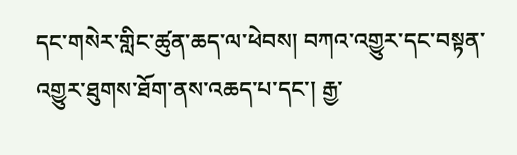དང་གསེར་གླིང་ཚུན་ཆད་ལ་ཕེབས། བཀའ་འགྱུར་དང་བསྟན་འགྱུར་ཐུགས་ཐོག་ནས་འཆད་པ་དང་། རྒྱ་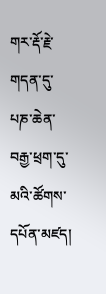གར་རྡོ་རྗེ་གདན་དུ་པཎ་ཆེན་བརྒྱ་ཕྲག་དུ་མའི་ཚོགས་དཔོན་མཛད།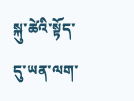སྐུ་ཚེའི་སྟོད་དུ་ཡན་ལག་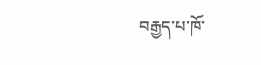བརྒྱད་པ་ཁོ་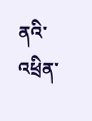ནའི་འཕྲིན་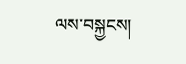ལས་བསྐྱངས།